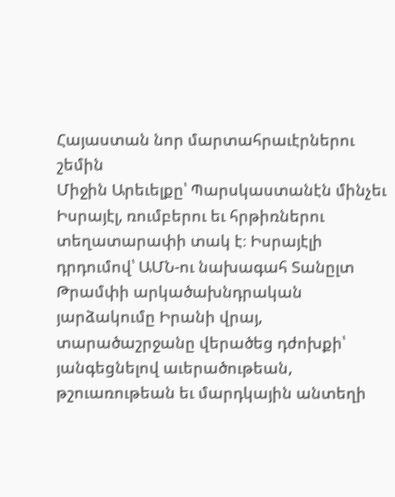Հայաստան նոր մարտահրաւէրներու շեմին
Միջին Արեւելքը՝ Պարսկաստանէն մինչեւ Իսրայէլ, ռումբերու եւ հրթիռներու տեղատարափի տակ է։ Իսրայէլի դրդումով՝ ԱՄՆ-ու նախագահ Տանըլտ Թրամփի արկածախնդրական յարձակումը Իրանի վրայ, տարածաշրջանը վերածեց դժոխքի՝ յանգեցնելով աւերածութեան, թշուառութեան եւ մարդկային անտեղի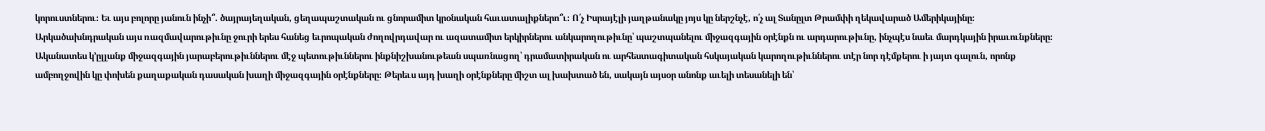կորուստներու։ Եւ այս բոլորը յանուն ինչի՞. ծայրայեղական, ցեղապաշտական ու ցնորամիտ կրօնական հաւատալիքներո՞ւ։ Ո՛չ Իսրայէլի յաղթանակը յոյս կը ներշնչէ, ո՛չ ալ Տանըլտ Թրամփի ղեկավարած Ամերիկայինը։ Արկածախնդրական այս ռազմավարութիւնը ջուրի երես հանեց եւրոպական ժողովրդավար ու ազատամիտ երկիրներու անկարողութիւնը՝ պաշտպանելու միջազգային օրէնքն ու արդարութիւնը, ինչպէս նաեւ մարդկային իրաւունքները։
Ականատես կ՚ըլլանք միջազգային յարաբերութիւններու մէջ պետութիւններու ինքնիշխանութեան սպառնացող՝ դրամատիրական ու արհեստագիտական հսկայական կարողութիւններու տէր նոր դէմքերու ի յայտ գալուն, որոնք ամբողջովին կը փոխեն քաղաքական դասական խաղի միջազգային օրէնքները։ Թերեւս այդ խաղի օրէնքները միշտ ալ խախտած են, սակայն այսօր անոնք աւելի տեսանելի են՝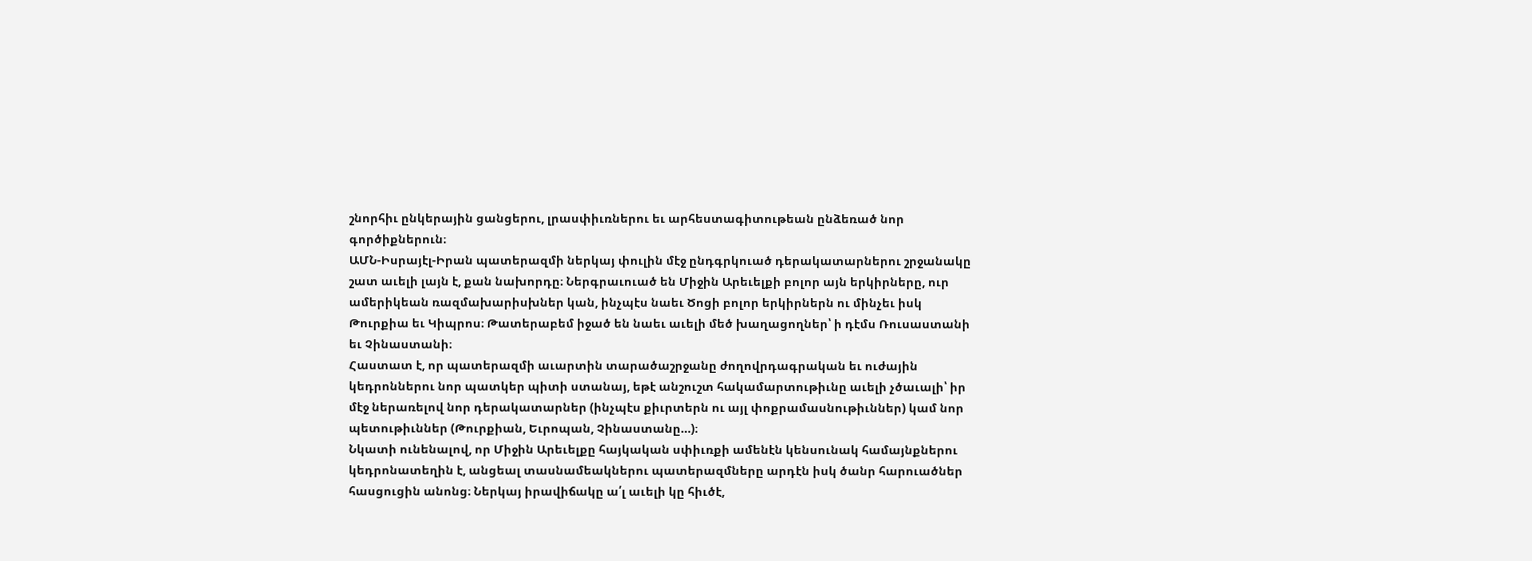շնորհիւ ընկերային ցանցերու, լրասփիւռներու եւ արհեստագիտութեան ընձեռած նոր գործիքներուն։
ԱՄՆ-Իսրայէլ-Իրան պատերազմի ներկայ փուլին մէջ ընդգրկուած դերակատարներու շրջանակը շատ աւելի լայն է, քան նախորդը։ Ներգրաւուած են Միջին Արեւելքի բոլոր այն երկիրները, ուր ամերիկեան ռազմախարիսխներ կան, ինչպէս նաեւ Ծոցի բոլոր երկիրներն ու մինչեւ իսկ Թուրքիա եւ Կիպրոս։ Թատերաբեմ իջած են նաեւ աւելի մեծ խաղացողներ՝ ի դէմս Ռուսաստանի եւ Չինաստանի։
Հաստատ է, որ պատերազմի աւարտին տարածաշրջանը ժողովրդագրական եւ ուժային կեդրոններու նոր պատկեր պիտի ստանայ, եթէ անշուշտ հակամարտութիւնը աւելի չծաւալի՝ իր մէջ ներառելով նոր դերակատարներ (ինչպէս քիւրտերն ու այլ փոքրամասնութիւններ) կամ նոր պետութիւններ (Թուրքիան, Եւրոպան, Չինաստանը…)։
Նկատի ունենալով, որ Միջին Արեւելքը հայկական սփիւռքի ամենէն կենսունակ համայնքներու կեդրոնատեղին է, անցեալ տասնամեակներու պատերազմները արդէն իսկ ծանր հարուածներ հասցուցին անոնց։ Ներկայ իրավիճակը ա՛լ աւելի կը հիւծէ,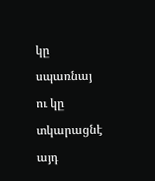կը սպառնայ ու կը տկարացնէ այդ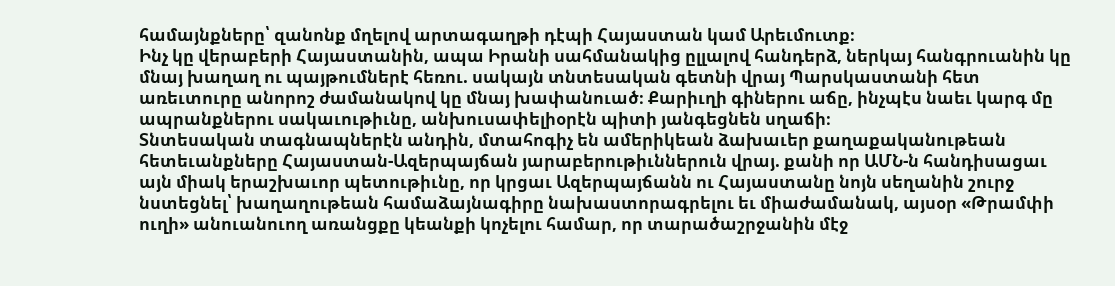համայնքները՝ զանոնք մղելով արտագաղթի դէպի Հայաստան կամ Արեւմուտք։
Ինչ կը վերաբերի Հայաստանին, ապա Իրանի սահմանակից ըլլալով հանդերձ, ներկայ հանգրուանին կը մնայ խաղաղ ու պայթումներէ հեռու. սակայն տնտեսական գետնի վրայ Պարսկաստանի հետ առեւտուրը անորոշ ժամանակով կը մնայ խափանուած։ Քարիւղի գիներու աճը, ինչպէս նաեւ կարգ մը ապրանքներու սակաւութիւնը, անխուսափելիօրէն պիտի յանգեցնեն սղաճի։
Տնտեսական տագնապներէն անդին, մտահոգիչ են ամերիկեան ձախաւեր քաղաքականութեան հետեւանքները Հայաստան-Ազերպայճան յարաբերութիւններուն վրայ. քանի որ ԱՄՆ-ն հանդիսացաւ այն միակ երաշխաւոր պետութիւնը, որ կրցաւ Ազերպայճանն ու Հայաստանը նոյն սեղանին շուրջ նստեցնել՝ խաղաղութեան համաձայնագիրը նախաստորագրելու եւ միաժամանակ, այսօր «Թրամփի ուղի» անուանուող առանցքը կեանքի կոչելու համար, որ տարածաշրջանին մէջ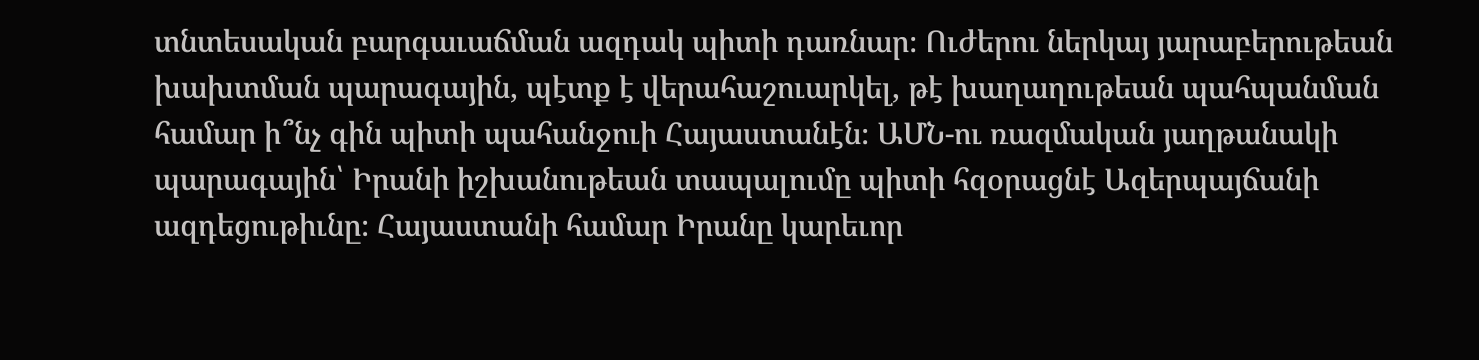տնտեսական բարգաւաճման ազդակ պիտի դառնար։ Ուժերու ներկայ յարաբերութեան խախտման պարագային, պէտք է վերահաշուարկել, թէ խաղաղութեան պահպանման համար ի՞նչ գին պիտի պահանջուի Հայաստանէն։ ԱՄՆ-ու ռազմական յաղթանակի պարագային՝ Իրանի իշխանութեան տապալումը պիտի հզօրացնէ Ազերպայճանի ազդեցութիւնը։ Հայաստանի համար Իրանը կարեւոր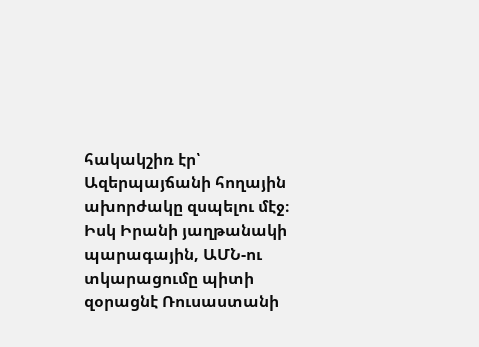հակակշիռ էր՝ Ազերպայճանի հողային ախորժակը զսպելու մէջ։ Իսկ Իրանի յաղթանակի պարագային, ԱՄՆ-ու տկարացումը պիտի զօրացնէ Ռուսաստանի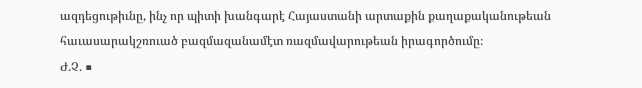ազդեցութիւնը, ինչ որ պիտի խանգարէ Հայաստանի արտաքին քաղաքականութեան հաւասարակշռուած բազմազանամէտ ռազմավարութեան իրագործումը։
Ժ.Չ. ■